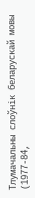Тлумачальны слоўнік беларускай мовы (1977-84,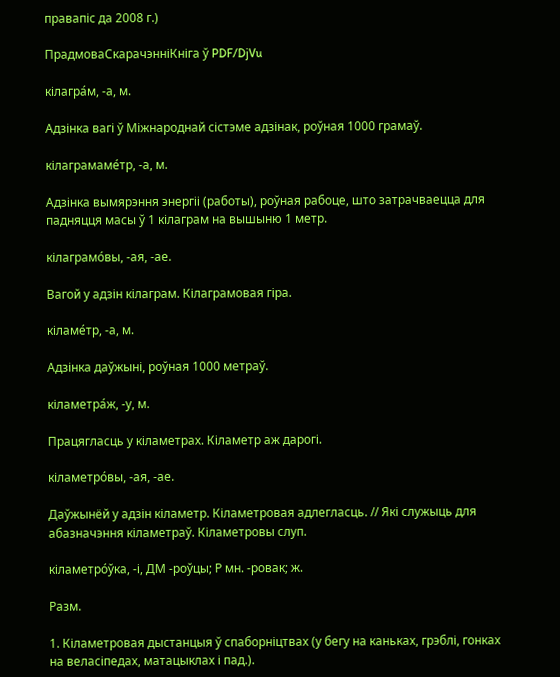правапіс да 2008 г.)

ПрадмоваСкарачэнніКніга ў PDF/DjVu

кілагра́м, ‑а, м.

Адзінка вагі ў Міжнароднай сістэме адзінак, роўная 1000 грамаў.

кілаграмаме́тр, ‑а, м.

Адзінка вымярэння энергіі (работы), роўная рабоце, што затрачваецца для падняцця масы ў 1 кілаграм на вышыню 1 метр.

кілаграмо́вы, ‑ая, ‑ае.

Вагой у адзін кілаграм. Кілаграмовая гіра.

кіламе́тр, ‑а, м.

Адзінка даўжыні, роўная 1000 метраў.

кіламетра́ж, ‑у, м.

Працягласць у кіламетрах. Кіламетр аж дарогі.

кіламетро́вы, ‑ая, ‑ае.

Даўжынёй у адзін кіламетр. Кіламетровая адлегласць. // Які служыць для абазначэння кіламетраў. Кіламетровы слуп.

кіламетро́ўка, ‑і, ДМ ‑роўцы; Р мн. ‑ровак; ж.

Разм.

1. Кіламетровая дыстанцыя ў спаборніцтвах (у бегу на каньках, грэблі, гонках на веласіпедах, матацыклах і пад.).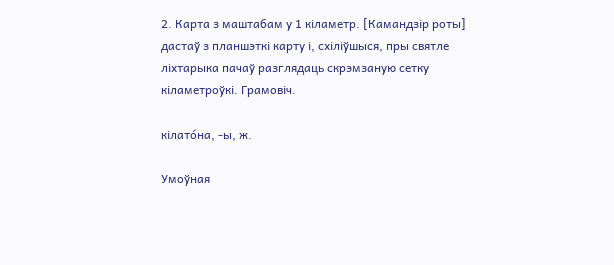2. Карта з маштабам у 1 кіламетр. [Камандзір роты] дастаў з планшэткі карту і, схіліўшыся, пры святле ліхтарыка пачаў разглядаць скрэмзаную сетку кіламетроўкі. Грамовіч.

кілато́на, ‑ы, ж.

Умоўная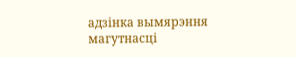адзінка вымярэння магутнасці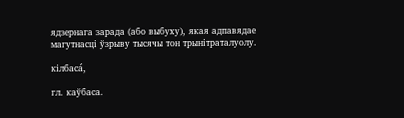ядзернага зарада (або выбуху), якая адпавядае магутнасці ўзрыву тысячы тон трынітраталуолу.

кілбаса́,

гл. каўбаса.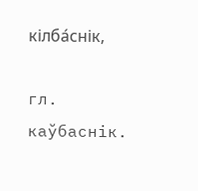кілба́снік,

гл. каўбаснік.